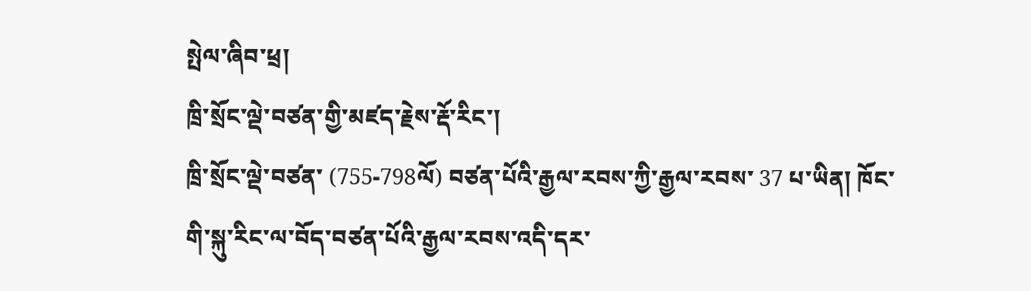སྤེལ་ཞིབ་ཕྲ།
ཁྲི་སྲོང་ལྡེ་བཙན་གྱི་མཛད་རྗེས་རྡོ་རིང་།
ཁྲི་སྲོང་ལྡེ་བཙན་ (755-798ལོ) བཙན་པོའི་རྒྱལ་རབས་ཀྱི་རྒྱལ་རབས་ 37 པ་ཡིན། ཁོང་གི་སྐུ་རིང་ལ་བོད་བཙན་པོའི་རྒྱལ་རབས་འདི་དར་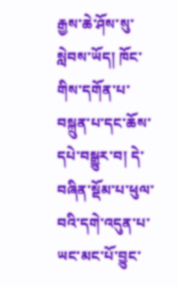རྒྱས་ཆེ་ཤོས་སུ་སླེབས་ཡོད། ཁོང་གིས་དགོན་པ་བསྐྲུན་པ་དང་ཆོས་དཔེ་བསྒྱུར་བ། དེ་བཞིན་སྡོམ་པ་ཕུལ་བའི་དགེ་འདུན་པ་ཡང་མང་པོ་བྱུང་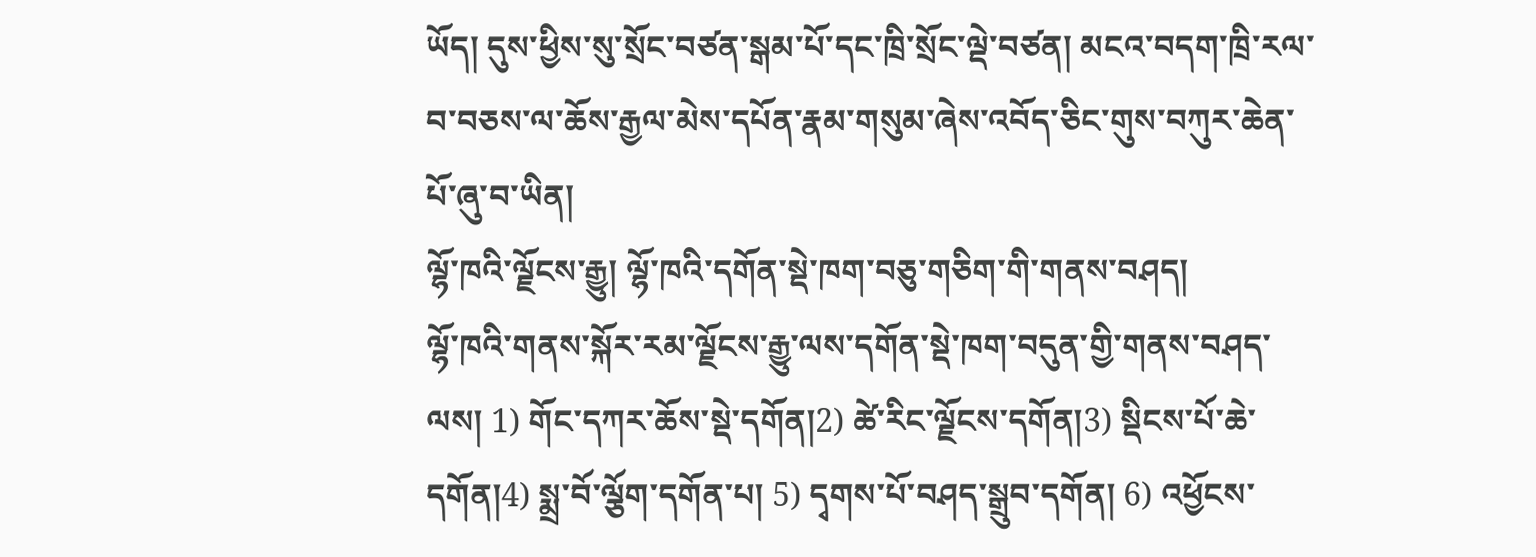ཡོད། དུས་ཕྱིས་སུ་སྲོང་བཙན་སྒམ་པོ་དང་ཁྲི་སྲོང་ལྡེ་བཙན། མངའ་བདག་ཁྲི་རལ་བ་བཅས་ལ་ཆོས་རྒྱལ་མེས་དཔོན་རྣམ་གསུམ་ཞེས་འབོད་ཅིང་གུས་བཀུར་ཆེན་པོ་ཞུ་བ་ཡིན།
ལྷོ་ཁའི་ལྗོངས་རྒྱུ། ལྷོ་ཁའི་དགོན་སྡེ་ཁག་བཅུ་གཅིག་གི་གནས་བཤད།
ལྷོ་ཁའི་གནས་སྐོར་རམ་ལྗོངས་རྒྱུ་ལས་དགོན་སྡེ་ཁག་བདུན་གྱི་གནས་བཤད་ལས། 1) གོང་དཀར་ཆོས་སྡེ་དགོན།2) ཚེ་རིང་ལྗོངས་དགོན།3) སྡིངས་པོ་ཆེ་དགོན།4) སྨྲ་བོ་ལྕོག་དགོན་པ། 5) དྭགས་པོ་བཤད་སྒྲུབ་དགོན། 6) འཕྱོངས་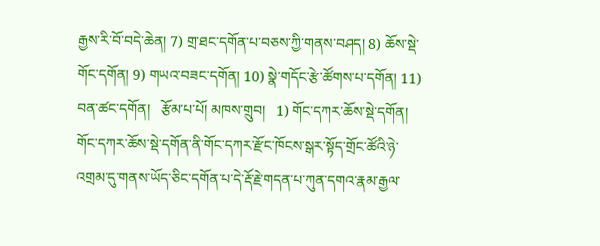རྒྱས་རི་བོ་བདེ་ཆེན། 7) གྲ་ཐང་དགོན་པ་བཅས་ཀྱི་གནས་བཤད། 8) ཆོས་སྡེ་གོང་དགོན། 9) གཡའ་བཟང་དགོན། 10) སྣེ་གདོང་རྩེ་ཚོགས་པ་དགོན། 11) བན་ཚང་དགོན།   རྩོམ་པ་པོ། མཁས་གྲུབ།   1) གོང་དཀར་ཆོས་སྡེ་དགོན།   གོང་དཀར་ཆོས་སྡེ་དགོན་ནི་གོང་དཀར་རྫོང་ཁོངས་སྒར་སྟོད་གྲོང་ཚོའི་ཉེ་འགྲམ་དུ་གནས་ཡོད་ཅིང་དགོན་པ་དེ་རྡོ་རྗེ་གདན་པ་ཀུན་དགའ་རྣམ་རྒྱལ་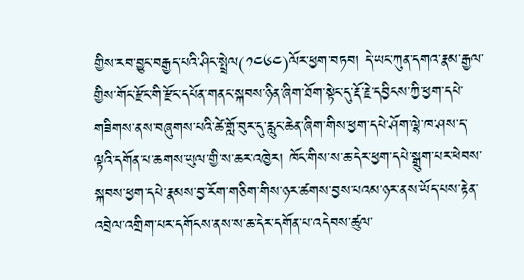གྱིས་རབ་བྱུང་བརྒྱད་པའི་ཤིང་སྤྲེལ(༡༤༦༤)ལོར་ཕྱག་བཏབ། དེ་ཡང་ཀུན་དགའ་རྣམ་རྒྱལ་གྱིས་གོང་རྫོང་གི་རྫོང་དཔོན་གནང་སྐབས་ཉིན་ཞིག་ཐོག་སྟེང་དུ་རྡོ་རྗེ་དབྱིངས་ཀྱི་ཕྱག་དཔེ་གཟིགས་ནས་བཞུགས་པའི་ཚེ་གློ་བུར་དུ་རླུང་ཆེན་ཞིག་གིས་ཕྱག་དཔེ་ཤོག་ལྷེ་ཁ་ཤས་ད་ལྟའི་དགོན་པ་ཆགས་ཡུལ་གྱི་ས་ཆར་འཁྱེར། ཁོང་གིས་ས་ཆ་དེར་ཕྱག་དཔེ་སྒྲུག་པར་ཕེབས་སྐབས་ཕྱག་དཔེ་རྣམས་བྱ་རོག་གཅིག་གིས་ཉར་ཚགས་བྱས་པའམ་ཉར་ནས་ཡོད་པས་རྟེན་འབྲེལ་འགྲིག་པར་དགོངས་ནས་ས་ཆ་དེར་དགོན་པ་འདེབས་ཚུལ་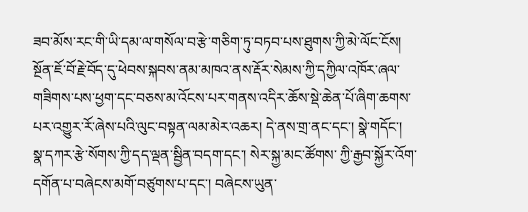ཟབ་མོས་རང་གི་ཡི་དམ་ལ་གསོལ་བ་རྩེ་གཅིག་ཏུ་བཏབ་པས་ཐུགས་ཀྱི་མེ་ལོང་ངོས། སྔོན་ཇོ་བོ་རྗེ་བོད་དུ་ཕེབས་སྐབས་ནམ་མཁའ་ནས་རྡོར་སེམས་ཀྱི་དཀྱིལ་འཁོར་ཞལ་གཟིགས་པས་ཕྱག་དང་བཅས་མ་འོངས་པར་གནས་འདིར་ཆོས་སྡེ་ཆེན་པོ་ཞིག་ཆགས་པར་འགྱུར་རོ་ཞེས་པའི་ལུང་བསྟན་ལམ་མེར་འཆར། དེ་ནས་གྲ་ནང་དང་། སྣེ་གདོང་། སྣ་དཀར་རྩེ་སོགས་ཀྱི་དད་ལྡན་སྦྱིན་བདག་དང་། སེར་སྐྱ་མང་ཚོགས་ ཀྱི་རྒྱབ་སྐྱོར་འོག་དགོན་པ་བཞེངས་མགོ་བཙུགས་པ་དང་། བཞེངས་ཡུན་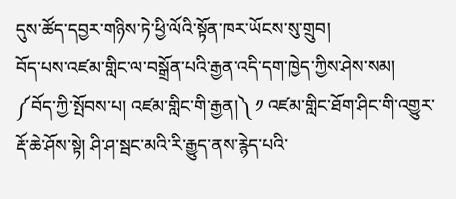དུས་ཚོད་དབྱར་གཉིས་ཏེ་ཕྱི་ལོའི་སྟོན་ཁར་ཡོངས་སུ་གྲུབ།
བོད་པས་འཛམ་གླིང་ལ་བསྒྲོན་པའི་རྒྱན་འདི་དག་ཁྱེད་ཀྱིས་ཤེས་སམ།
༼བོད་ཀྱི་སྤོབས་པ། འཛམ་གླིང་གི་རྒྱན།༽ ༡ འཛམ་གླིང་ཐོག་ཤིང་གི་འགྱུར་རྡོ་ཆེ་ཤོས་སྟེ། ཤི་ཤ་སྦང་མའི་རི་རྒྱུད་ནས་རྙེད་པའི་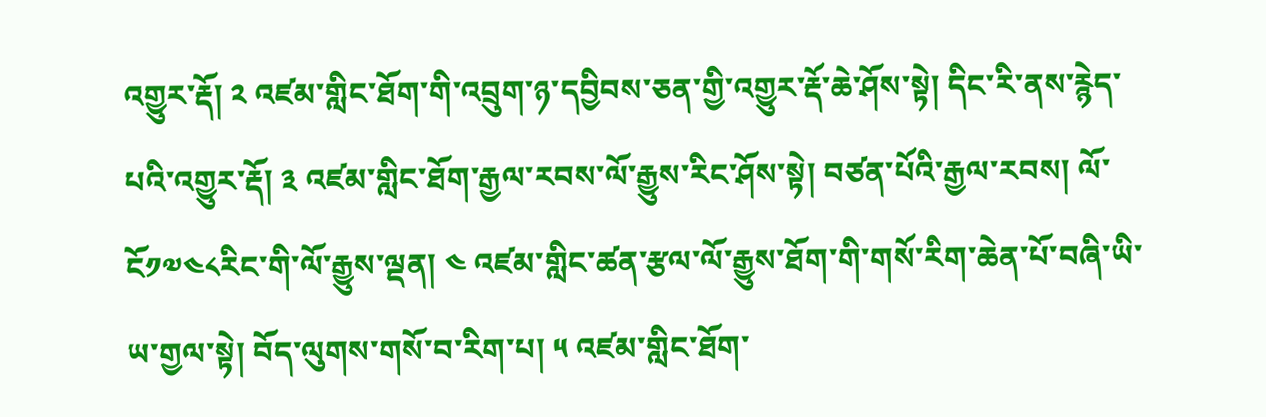འགྱུར་རྡོ། ༢ འཛམ་གླིང་ཐོག་གི་འབྲུག་ཉ་དབྱིབས་ཅན་གྱི་འགྱུར་རྡོ་ཆེ་ཤོས་སྟེ། དིང་རི་ནས་རྙེད་པའི་འགྱུར་རྡོ། ༣ འཛམ་གླིང་ཐོག་རྒྱལ་རབས་ལོ་རྒྱུས་རིང་ཤོས་སྟེ། བཙན་པོའི་རྒྱལ་རབས། ལོ་ངོ༡༧༤༨རིང་གི་ལོ་རྒྱུས་ལྡན། ༤ འཛམ་གླིང་ཚན་རྩལ་ལོ་རྒྱུས་ཐོག་གི་གསོ་རིག་ཆེན་པོ་བཞི་ཡི་ཡ་གྱལ་སྟེ། བོད་ལུགས་གསོ་བ་རིག་པ། ༥ འཛམ་གླིང་ཐོག་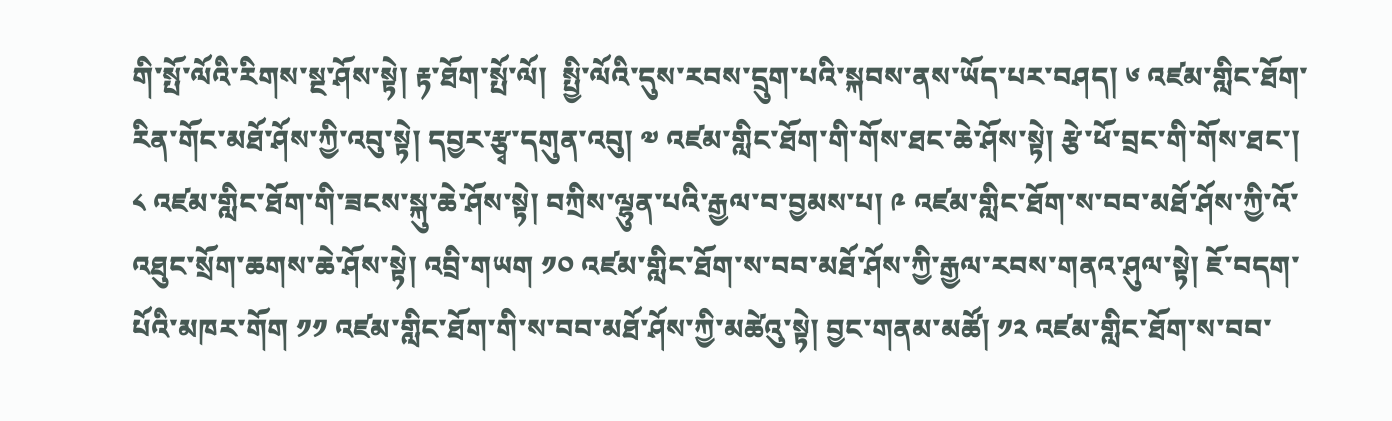གི་སྤོ་ལོའི་རིགས་སྔ་ཤོས་སྟེ། རྟ་ཐོག་སྤོ་ལོ།  སྤྱི་ལོའི་དུས་རབས་དྲུག་པའི་སྐབས་ནས་ཡོད་པར་བཤད། ༦ འཛམ་གླིང་ཐོག་རིན་གོང་མཐོ་ཤོས་ཀྱི་འབུ་སྟེ། དབྱར་རྩྭ་དགུན་འབུ། ༧ འཛམ་གླིང་ཐོག་གི་གོས་ཐང་ཆེ་ཤོས་སྟེ། རྩེ་ཕོ་བྲང་གི་གོས་ཐང་། ༨ འཛམ་གླིང་ཐོག་གི་ཟངས་སྐུ་ཆེ་ཤོས་སྟེ། བཀྲིས་ལྷུན་པའི་རྒྱལ་བ་བྱམས་པ། ༩ འཛམ་གླིང་ཐོག་ས་བབ་མཐོ་ཤོས་ཀྱི་འོ་འཐུང་སྲོག་ཆགས་ཆེ་ཤོས་སྟེ། འབྲི་གཡག ༡༠ འཛམ་གླིང་ཐོག་ས་བབ་མཐོ་ཤོས་ཀྱི་རྒྱལ་རབས་གནའ་ཤུལ་སྟེ། ཇོ་བདག་པོའི་མཁར་གོག ༡༡ འཛམ་གླིང་ཐོག་གི་ས་བབ་མཐོ་ཤོས་ཀྱི་མཚེའུ་སྟེ། བྱང་གནམ་མཚོ། ༡༢ འཛམ་གླིང་ཐོག་ས་བབ་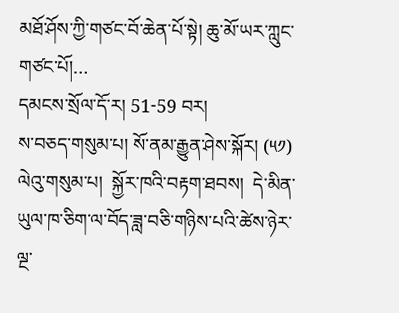མཐོ་ཤོས་ཀྱི་གཙང་བོ་ཆེན་པོ་སྟེ། ཆུ་མོ་ཡར་ཀླུང་གཙང་པོ།…
དམངས་སྲོལ་དོ་ར། 51-59 བར།
ས་བཅད་གསུམ་པ། སོ་ནམ་རྒྱུན་ཤེས་སྐོར། (༥༡)  ལེའུ་གསུམ་པ།  སྐྱོར་ཁའི་བརྟག་ཐབས།  དེ་མིན་ཡུལ་ཁ་ཅིག་ལ་བོད་ཟླ་བཅི་གཉིས་པའི་ཚེས་ཉེར་ལྔ་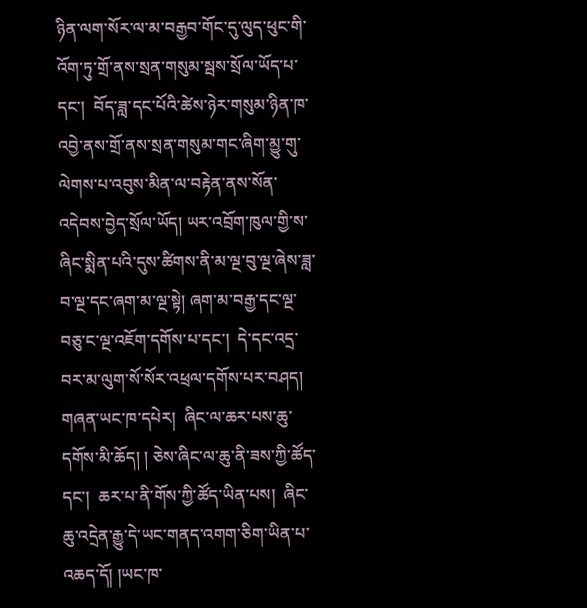ཉིན་ལག་སོར་ལ་མ་བརྒྱབ་གོང་དུ་ལུད་ཕུང་གི་འོག་ཏུ་གྲོ་ནས་སྲན་གསུམ་སྦས་སྲོལ་ཡོད་པ་དང་།  བོད་ཟླ་དང་པོའི་ཚེས་ཉེར་གསུམ་ཉིན་ཁ་འབྱེ་ནས་གྲོ་ནས་སྲན་གསུམ་གང་ཞིག་མྱུ་གུ་ལེགས་པ་འབུས་མིན་ལ་བརྟེན་ནས་སོན་འདེབས་བྱེད་སྲོལ་ཡོད། ཡར་འབྲོག་ཁུལ་གྱི་ས་ཞིང་སྨིན་པའི་དུས་ཚིགས་ནི་མ་ལྔ་བུ་ལྔ་ཞེས་ཟླ་བ་ལྔ་དང་ཞག་མ་ལྔ་སྟེ། ཞག་མ་བརྒྱ་དང་ལྔ་བཅུ་ང་ལྔ་འཇོག་དགོས་པ་དང་།  དེ་དང་འདྲ་བར་མ་ལུག་སོ་སོར་འཕྲལ་དགོས་པར་བཤད། གཞན་ཡང་ཁ་དཔེར།  ཞིང་ལ་ཆར་པས་ཆུ་དགོས་མི་ཆོད། ། ཅེས་ཞིང་ལ་ཆུ་ནི་ཟས་ཀྱི་ཚོད་དང་།  ཆར་པ་ནི་གོས་ཀྱི་ཚོད་ཡིན་པས།  ཞིང་ཆུ་འདྲེན་རྒྱུ་དེ་ཡང་གནད་འགག་ཅིག་ཡིན་པ་འཆད་དོ། །ཡང་ཁ་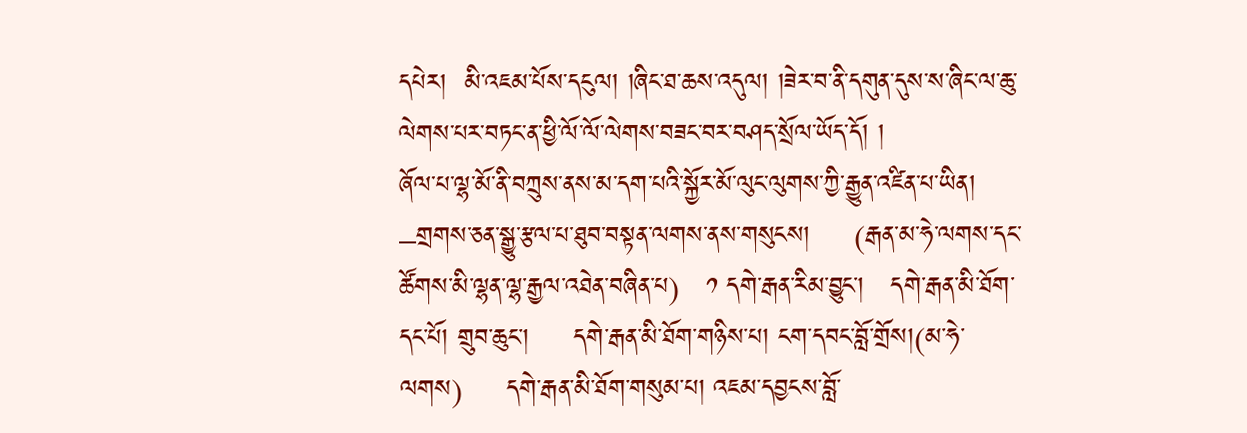དཔེར།  མི་འཇམ་པོས་དངུལ། །ཞིང་ཐ་ཆས་འདུལ། །ཟེར་བ་ནི་དགུན་དུས་ས་ཞིང་ལ་ཆུ་ལེགས་པར་བཏང་ན་ཕྱི་ལོ་ལོ་ལེགས་བཟང་བར་བཤད་སྲོལ་ཡོད་དོ། །
ཞོལ་པ་ལྷ་མོ་ནི་བཀྲུས་ནས་མ་དག་པའི་སྐྱོར་མོ་ལུང་ལུགས་ཀྱི་རྒྱུན་འཛིན་པ་ཡིན། –གྲགས་ཅན་སྒྱུ་རྩལ་པ་ཐུབ་བསྟན་ལགས་ནས་གསུངས།     (རྒན་མ་ཧེ་ལགས་དང་ཚོགས་མི་ལྷན་ལྷ་རྒྱལ་འཐེན་བཞིན་པ)   ༡ དགེ་རྒན་རིམ་བྱུང་།   དགེ་རྒན་མི་ཐོག་དང་པོ། གྲུབ་ཆུང་།     དགེ་རྒན་མི་ཐོག་གཉིས་པ། ངག་དབང་བློ་གྲོས།(མ་ཧེ་ལགས)     དགེ་རྒན་མི་ཐོག་གསུམ་པ། འཇམ་དབྱངས་བློ་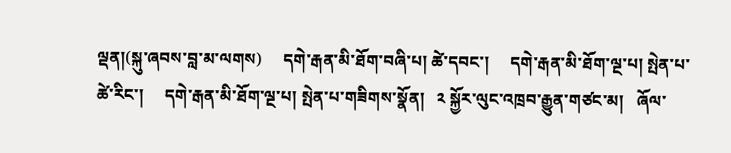ལྡན།(སྐུ་ཞབས་བླ་མ་ལགས)     དགེ་རྒན་མི་ཐོག་བཞི་པ། ཚེ་དབང་།     དགེ་རྒན་མི་ཐོག་ལྔ་པ། སྤེན་པ་ཚེ་རིང་།     དགེ་རྒན་མི་ཐོག་ལྔ་པ། སྤེན་པ་གཟིགས་སྣོན།   ༢ སྐྱོར་ལུང་འཁྲབ་རྒྱུན་གཙང་མ།   ཞོལ་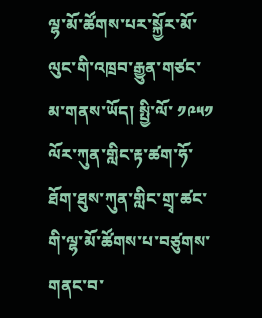ལྷ་མོ་ཚོགས་པར་སྐྱོར་མོ་ལུང་གི་འཁྲབ་རྒྱུན་གཙང་མ་གནས་ཡོད། སྤྱི་ལོ་ ༡༩༥༡ ལོར་ཀུན་གླིང་རྟ་ཚག་ཧོ་ཐོག་ཐུས་ཀུན་གླིང་གྲྭ་ཚང་གི་ལྷ་མོ་ཚོགས་པ་བཙུགས་གནང་བ་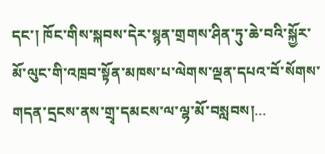དང་། ཁོང་གིས་སྐབས་དེར་སྙན་གྲགས་ཤིན་ཏུ་ཆེ་བའི་སྐྱོར་མོ་ལུང་གི་འཁྲབ་སྟོན་མཁས་པ་ལེགས་ལྡན་དཔའ་བོ་སོགས་གདན་དྲངས་ནས་གྲྭ་དམངས་ལ་ལྷ་མོ་བསླབས།…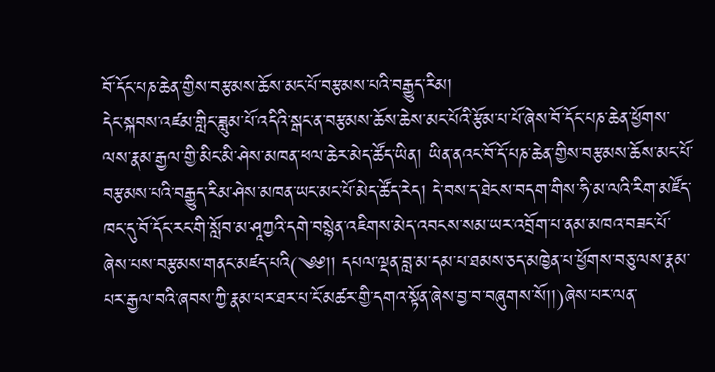བོ་དོང་པཎ་ཆེན་གྱིས་བརྩམས་ཆོས་མང་པོ་བརྩམས་པའི་བརྒྱུད་རིམ།
དེང་སྐབས་འཛམ་གླིང་ཟླུམ་པོ་འདིའི་སྒང་ན་བརྩམས་ཆོས་ཆེས་མང་པོའི་རྩོམ་པ་པོ་ཞེས་བོ་དོང་པཎ་ཆེན་ཕྱོགས་ལས་རྣམ་རྒྱལ་གྱི་མིང་མི་ཤེས་མཁན་ཕལ་ཆེར་མེད་ཚོད་ཡིན། ཡིན་ནའང་བོ་དོ་པཎ་ཆེན་གྱིས་བརྩམས་ཆོས་མང་པོ་བརྩམས་པའི་བརྒྱུད་རིམ་ཤེས་མཁན་ཡང་མང་པོ་མེད་ཚོད་རེད། དེ་བས་ད་ཐེངས་བདག་གིས་ཧི་མ་ལའི་རིག་མཛོད་ཁང་དུ་བོ་དོང་རང་གི་སློབ་མ་ཤཱཀྱའི་དགེ་བསྙེན་འཇིགས་མེད་འབངས་སམ་ཡར་འབྲོག་པ་ནམ་མཁའ་བཟང་པོ་ཞེས་པས་བརྩམས་གནང་མཛད་པའི(༄༅།། དཔལ་ལྡན་བླ་མ་དམ་པ་ཐམས་ཅད་མཁྱེན་པ་ཕྱོགས་བཅུ་ལས་རྣམ་པར་རྒྱལ་བའི་ཞབས་ཀྱི་རྣམ་པར་ཐར་པ་ངོ་མཚར་གྱི་དགའ་སྟོན་ཞེས་བྱ་བ་བཞུགས་སོ།།)ཞེས་པར་ལན་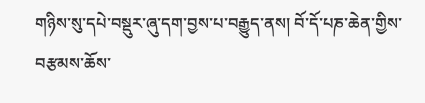གཉིས་སུ་དཔེ་བསྡུར་ཞུ་དག་བྱས་པ་བརྒྱུད་ནས། བོ་དོ་པཎ་ཆེན་གྱིས་བརྩམས་ཆོས་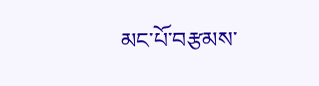མང་པོ་བརྩམས་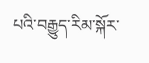པའི་བརྒྱུད་རིམ་སྐོར་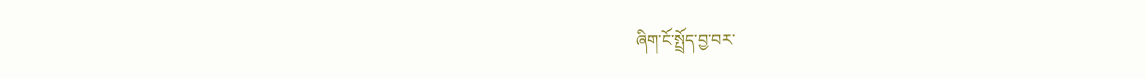ཞིག་ངོ་སྤྲོད་བྱ་བར་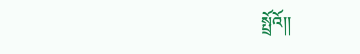སྤྲོའོ།།